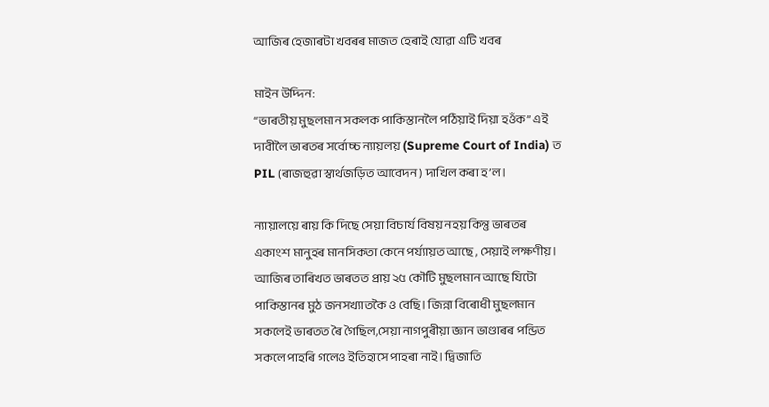আজিৰ হেজাৰটা খবৰৰ মাজত হেৰাই যোৱা এটি খবৰ

মাইন উদ্দিন:
“ভাৰতীয় মুছলমান সকলক পাকিস্তানলৈ পঠিয়াই দিয়া হওঁক” এই দাবীলৈ ভাৰতৰ সর্বোচ্চ ন্যায়লয় (Supreme Court of India) ত PIL (ৰাজহুৱা স্বার্থজড়িত আবেদন) দাখিল কৰা হ’ল।

ন্যায়ালয়ে ৰায় কি দিছে সেয়া বিচার্য বিষয় নহয় কিন্তু ভাৰতৰ একাংশ মানুহৰ মানসিকতা কেনে পৰ্য্যায়ত আছে , সেয়াই লক্ষণীয়।
আজিৰ তাৰিখত ভাৰতত প্রায় ২৫ কৌটি মুছলমান আছে যিটো পাকিস্তানৰ মুঠ জনসখ্যাতকৈ ও বেছি। জিন্না বিৰোধী মুছলমান সকলেই ভাৰতত ৰৈ গৈছিল,সেয়া নাগপুৰীয়া জ্ঞান ভাণ্ডাৰৰ পন্ডিত সকলে পাহৰি গলেও ইতিহাসে পাহৰা নাই। দ্বিজাতি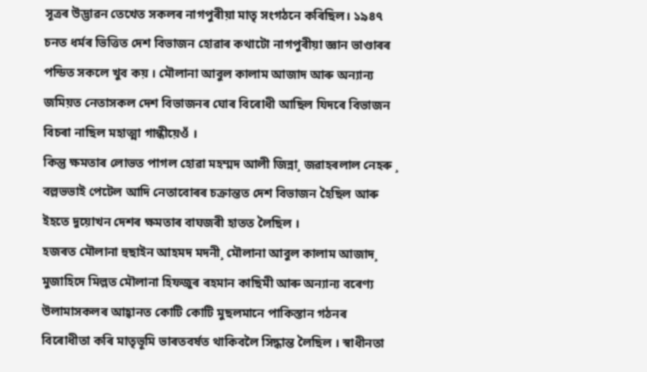সূত্ৰৰ উদ্ভাৱন তেখেত সকলৰ নাগপুৰীয়া মাতৃ সংগঠনে কৰিছিল। ১৯৪৭ চনত ধৰ্মৰ ভিত্তিত দেশ বিভাজন হোৱাৰ কথাটো নাগপুৰীয়া জ্ঞান ভাণ্ডাৰৰ পন্ডিত সকলে খুব কয় । মৌলানা আবুল কালাম আজাদ আৰু অন্যান্য জমিয়ত নেতাসকল দেশ বিভাজনৰ ঘোৰ বিৰোধী আছিল যিদৰে বিভাজন বিচৰা নাছিল মহাত্মা গান্ধীয়েওঁ ।
কিন্তু ক্ষমতাৰ লোভত পাগল হোৱা মহম্মদ আলী জিন্না¸ জৱাহৰলাল নেহৰু ¸ বল্লভভাই পেটেল আদি নেতাবোৰৰ চক্ৰান্তত দেশ বিভাজন হৈছিল আৰু ইহতে দুয়োখন দেশৰ ক্ষমতাৰ বাঘজৰী হাতত লৈছিল ।
হজৰত মৌলানা হুছাইন আহমদ মদনী¸ মৌলানা আবুল কালাম আজাদ¸ মুজাহিদে মিল্লত মৌলানা হিফজুৰ ৰহমান কাছিমী আৰু অন্যান্য বৰেণ্য উলামাসকলৰ আহ্বানত কোটি কোটি মুছলমানে পাকিস্তান গঠনৰ বিৰোধীতা কৰি মাতৃভূমি ভাৰতবৰ্ষত থাকিবলৈ সিদ্ধান্ত লৈছিল । স্বাধীনতা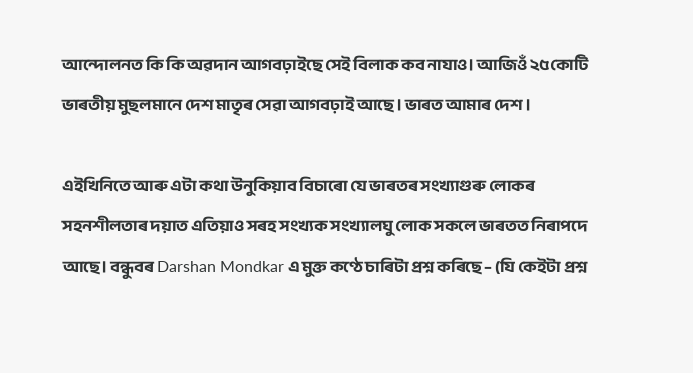আন্দোলনত কি কি অৱদান আগবঢ়াইছে সেই বিলাক কব নাযাও। আজিওঁ ২৫কোটি ভাৰতীয় মুছলমানে দেশ মাতৃৰ সেৱা আগবঢ়াই আছে । ভাৰত আমাৰ দেশ ।

এইখিনিতে আৰু এটা কথা উনুকিয়াব বিচাৰো যে ভাৰতৰ সংখ্যাগুৰু লোকৰ সহনশীলতাৰ দয়াত এতিয়াও সৰহ সংখ্যক সংখ্যালঘু লোক সকলে ভাৰতত নিৰাপদে আছে। বন্ধুবৰ Darshan Mondkar এ মুক্ত কণ্ঠে চাৰিটা প্রশ্ন কৰিছে – (যি কেইটা প্রশ্ন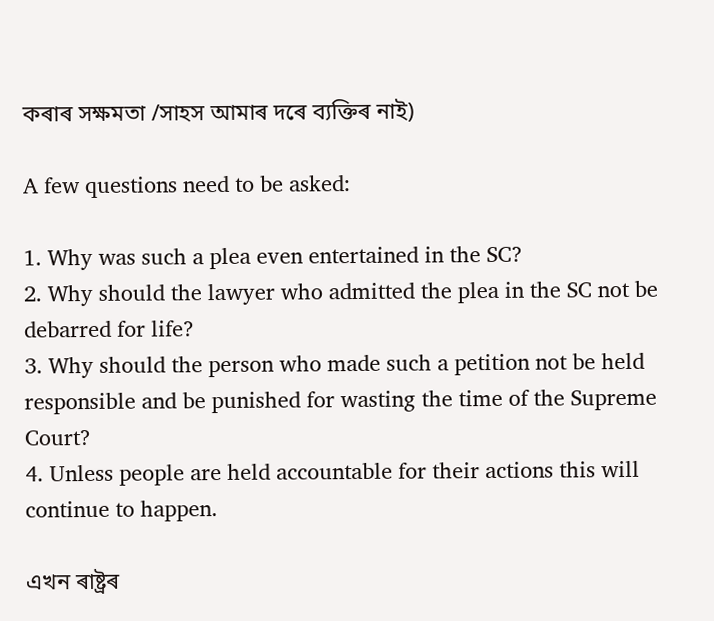কৰাৰ সক্ষমতা /সাহস আমাৰ দৰে ব্যক্তিৰ নাই)

A few questions need to be asked:

1. Why was such a plea even entertained in the SC?
2. Why should the lawyer who admitted the plea in the SC not be debarred for life?
3. Why should the person who made such a petition not be held responsible and be punished for wasting the time of the Supreme Court?
4. Unless people are held accountable for their actions this will continue to happen.

এখন ৰাষ্ট্রৰ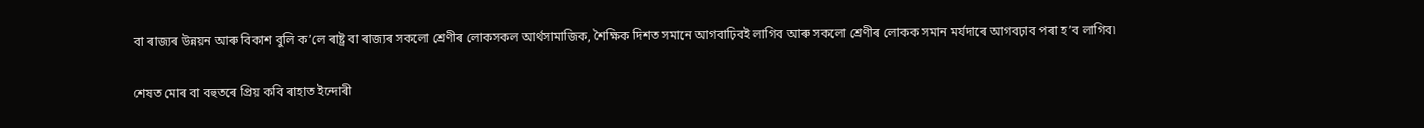বা ৰাজ্যৰ উন্নয়ন আৰু বিকাশ বুলি ক’লে ৰাষ্ট্র বা ৰাজ্যৰ সকলো শ্রেণীৰ লোকসকল আর্থসামাজিক, শৈক্ষিক দিশত সমানে আগবাঢ়িবই লাগিব আৰু সকলো শ্রেণীৰ লোকক সমান মর্যদাৰে আগবঢ়াব পৰা হ’ব লাগিব৷

শেষত মোৰ বা বহুতৰে প্রিয় কবি ৰাহাত ইন্দোৰী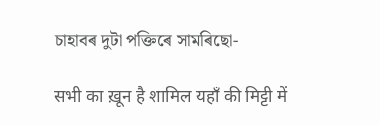চাহাবৰ দুটা পক্তিৰে সামৰিছো-

सभी का ख़ून है शामिल यहाँ की मिट्टी में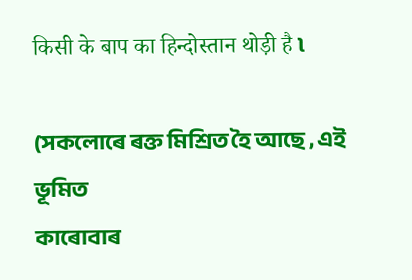किसी के बाप का हिन्दोस्तान थोड़ी है ৷

(সকলোৰে ৰক্ত মিশ্রিত হৈ আছে , এই ভূমিত
কাৰোবাৰ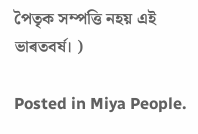পৈতৃক সম্পত্তি নহয় এই ভাৰতবৰ্ষ। )

Posted in Miya People.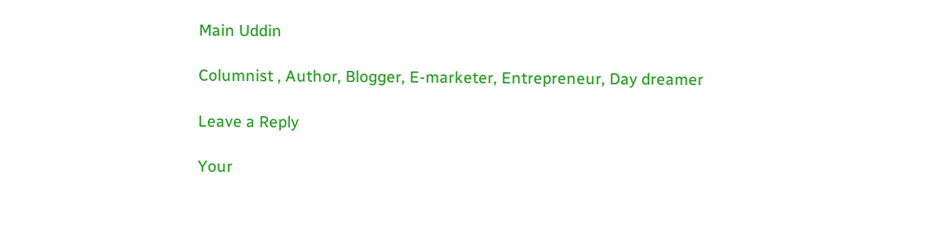Main Uddin

Columnist , Author, Blogger, E-marketer, Entrepreneur, Day dreamer

Leave a Reply

Your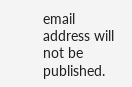email address will not be published.